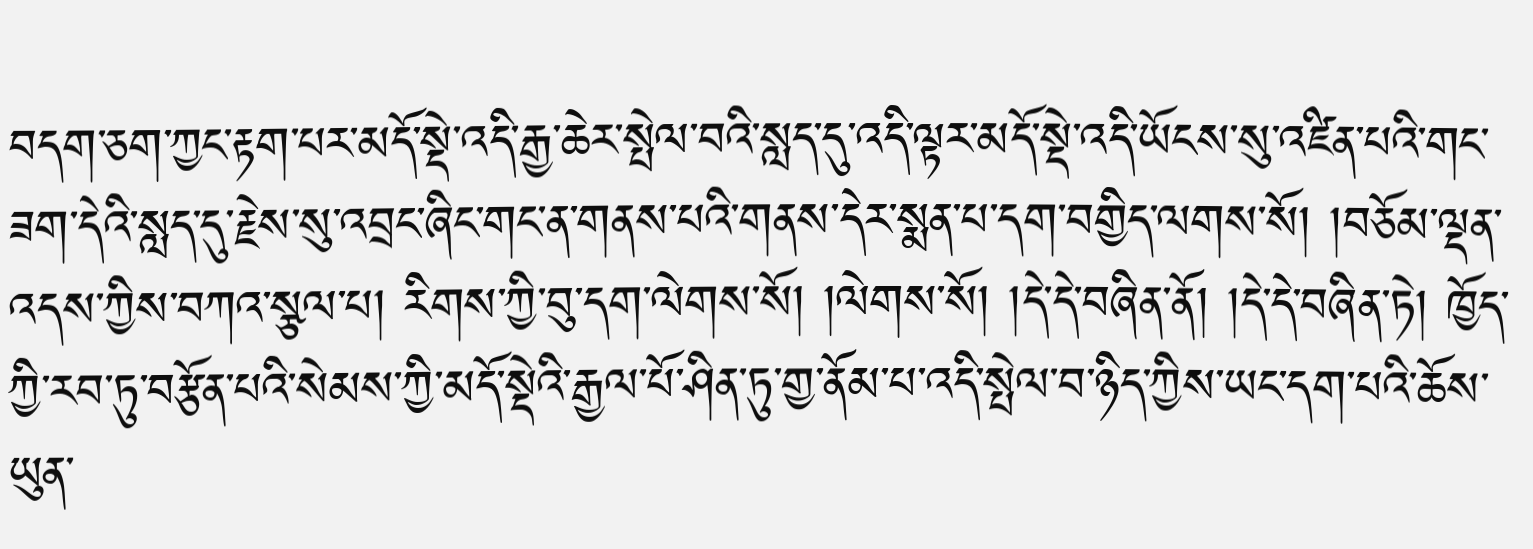བདག་ཅག་ཀྱང་རྟག་པར་མདོ་སྡེ་འདི་རྒྱ་ཆེར་སྤེལ་བའི་སླད་དུ་འདི་ལྟར་མདོ་སྡེ་འདི་ཡོངས་སུ་འཛིན་པའི་གང་ཟག་དེའི་སླད་དུ་རྗེས་སུ་འབྲང་ཞིང་གང་ན་གནས་པའི་གནས་དེར་སྨན་པ་དག་བགྱིད་ལགས་སོ། །བཅོམ་ལྡན་འདས་ཀྱིས་བཀའ་སྩལ་པ། རིགས་ཀྱི་བུ་དག་ལེགས་སོ། །ལེགས་སོ། །དེ་དེ་བཞིན་ནོ། །དེ་དེ་བཞིན་ཏེ། ཁྱོད་ཀྱི་རབ་ཏུ་བརྩོན་པའི་སེམས་ཀྱི་མདོ་སྡེའི་རྒྱལ་པོ་ཤིན་ཏུ་གྱ་ནོམ་པ་འདི་སྤེལ་བ་ཉིད་ཀྱིས་ཡང་དག་པའི་ཆོས་ཡུན་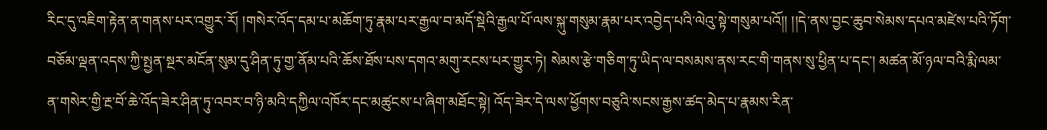རིང་དུ་འཇིག་རྟེན་ན་གནས་པར་འགྱུར་རོ། །གསེར་འོད་དམ་པ་མཆོག་ཏུ་རྣམ་པར་རྒྱལ་བ་མདོ་སྡེའི་རྒྱལ་པོ་ལས་སྐུ་གསུམ་རྣམ་པར་འབྱེད་པའི་ལེའུ་སྟེ་གསུམ་པའོ།། །།དེ་ནས་བྱང་ཆུབ་སེམས་དཔའ་མཛེས་པའི་ཏོག་བཅོམ་ལྡན་འདས་ཀྱི་སྤྱན་སྔར་མངོན་སུམ་དུ་ཤིན་ཏུ་གྱ་ནོམ་པའི་ཆོས་ཐོས་པས་དགའ་མགུ་རངས་པར་གྱུར་ཏེ། སེམས་རྩེ་གཅིག་ཏུ་ཡིད་ལ་བསམས་ནས་རང་གི་གནས་སུ་ཕྱིན་པ་དང་། མཚན་མོ་ཉལ་བའི་རྨི་ལམ་ན་གསེར་གྱི་རྔ་བོ་ཆེ་འོད་ཟེར་ཤིན་ཏུ་འབར་བ་ཉི་མའི་དཀྱིལ་འཁོར་དང་མཚུངས་པ་ཞིག་མཐོང་སྟེ། འོད་ཟེར་དེ་ལས་ཕྱོགས་བཅུའི་སངས་རྒྱས་ཚད་མེད་པ་རྣམས་རིན་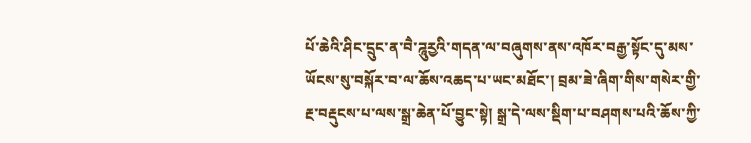པོ་ཆེའི་ཤིང་དྲུང་ན་བཻ་ཌཱུརྱའི་གདན་ལ་བཞུགས་ནས་འཁོར་བརྒྱ་སྟོང་དུ་མས་ཡོངས་སུ་བསྐོར་བ་ལ་ཆོས་འཆད་པ་ཡང་མཐོང་། བྲམ་ཟེ་ཞིག་གིས་གསེར་གྱི་རྔ་བརྡུངས་པ་ལས་སྒྲ་ཆེན་པོ་བྱུང་སྟེ། སྒྲ་དེ་ལས་སྡིག་པ་བཤགས་པའི་ཆོས་ཀྱི་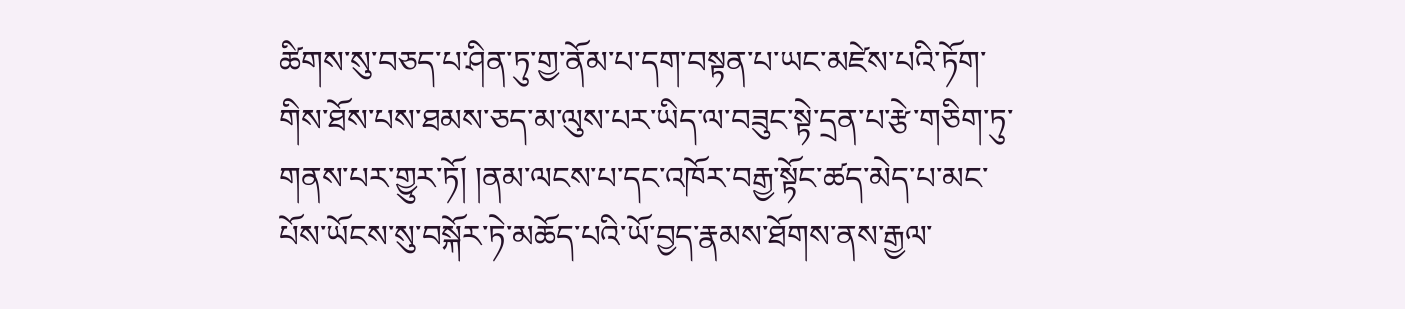ཚིགས་སུ་བཅད་པ་ཤིན་ཏུ་གྱ་ནོམ་པ་དག་བསྟན་པ་ཡང་མཛེས་པའི་ཏོག་གིས་ཐོས་པས་ཐམས་ཅད་མ་ལུས་པར་ཡིད་ལ་བཟུང་སྟེ་དྲན་པ་རྩེ་གཅིག་ཏུ་གནས་པར་གྱུར་ཏོ། །ནམ་ལངས་པ་དང་འཁོར་བརྒྱ་སྟོང་ཚད་མེད་པ་མང་པོས་ཡོངས་སུ་བསྐོར་ཏེ་མཆོད་པའི་ཡོ་བྱད་རྣམས་ཐོགས་ནས་རྒྱལ་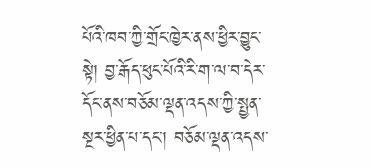པོའི་ཁབ་ཀྱི་གྲོང་ཁྱེར་ནས་ཕྱིར་བྱུང་སྟེ། བྱ་རྒོད་ཕུང་པོའི་རི་ག་ལ་བ་དེར་དོང་ནས་བཅོམ་ལྡན་འདས་ཀྱི་སྤྱན་སྔར་ཕྱིན་པ་དང་། བཅོམ་ལྡན་འདས་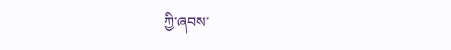ཀྱི་ཞབས་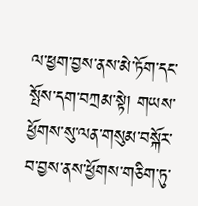ལ་ཕྱག་བྱས་ནས་མེ་ཏོག་དང་སྤོས་དག་བཀྲམ་སྟེ། གཡས་ཕྱོགས་སུ་ལན་གསུམ་བསྐོར་བ་བྱས་ནས་ཕྱོགས་གཅིག་ཏུ་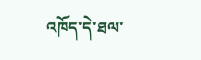འཁོད་དེ་ཐལ་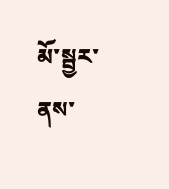མོ་སྦྱར་ནས་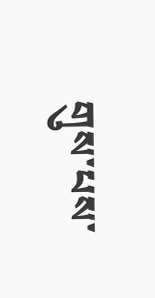གུས་པས་